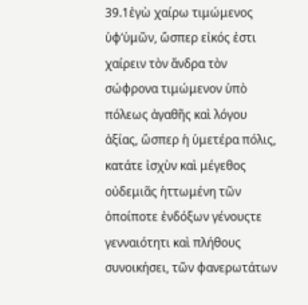39.1ἐγὼ χαίρω τιμώμενος ὑφ’ὑμῶν, ὥσπερ εἰκός ἐστι χαίρειν τὸν ἄνδρα τὸν σώφρονα τιμώμενον ὑπὸ πόλεως ἀγαθῆς καὶ λόγου ἀξίας, ὥσπερ ἡ ὑμετέρα πόλις, κατάτε ἰσχὺν καὶ μέγεθος οὐδεμιᾶς ἡττωμένη τῶν ὁποίποτε ἐνδόξων γένουςτε γενναιότητι καὶ πλήθους συνοικήσει, τῶν φανερωτάτων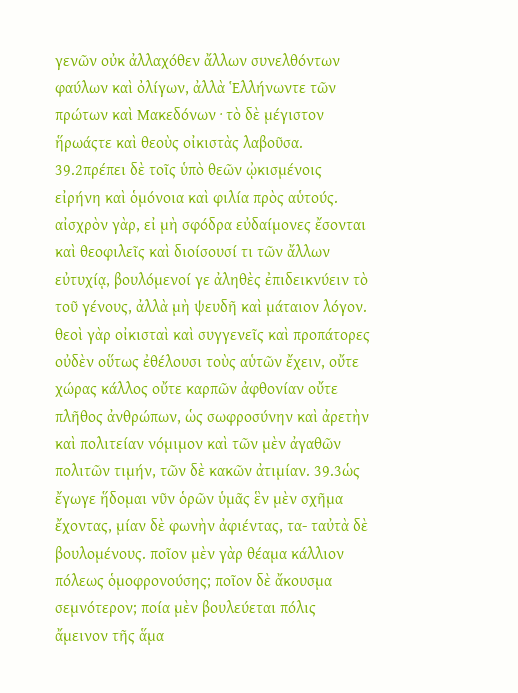γενῶν οὐκ ἀλλαχόθεν ἄλλων συνελθόντων φαύλων καὶ ὀλίγων, ἀλλὰ Ἑλλήνωντε τῶν πρώτων καὶ Μακεδόνων · τὸ δὲ μέγιστον ἥρωάςτε καὶ θεοὺς οἰκιστὰς λαβοῦσα. 39.2πρέπει δὲ τοῖς ὑπὸ θεῶν ᾠκισμένοις εἰρήνη καὶ ὁμόνοια καὶ φιλία πρὸς αὑτούς. αἰσχρὸν γὰρ, εἰ μὴ σφόδρα εὐδαίμονες ἔσονται καὶ θεοφιλεῖς καὶ διοίσουσί τι τῶν ἄλλων εὐτυχίᾳ, βουλόμενοί γε ἀληθὲς ἐπιδεικνύειν τὸ τοῦ γένους, ἀλλὰ μὴ ψευδῆ καὶ μάταιον λόγον. θεοὶ γὰρ οἰκισταὶ καὶ συγγενεῖς καὶ προπάτορες οὐδὲν οὕτως ἐθέλουσι τοὺς αὑτῶν ἔχειν, οὔτε χώρας κάλλος οὔτε καρπῶν ἀφθονίαν οὔτε πλῆθος ἀνθρώπων, ὡς σωφροσύνην καὶ ἀρετὴν καὶ πολιτείαν νόμιμον καὶ τῶν μὲν ἀγαθῶν πολιτῶν τιμήν, τῶν δὲ κακῶν ἀτιμίαν. 39.3ὡς ἔγωγε ἥδομαι νῦν ὁρῶν ὑμᾶς ἓν μὲν σχῆμα ἔχοντας, μίαν δὲ φωνὴν ἀφιέντας, τα- ταὐτὰ δὲ βουλομένους. ποῖον μὲν γὰρ θέαμα κάλλιον πόλεως ὁμοφρονούσης; ποῖον δὲ ἄκουσμα σεμνότερον; ποία μὲν βουλεύεται πόλις ἄμεινον τῆς ἅμα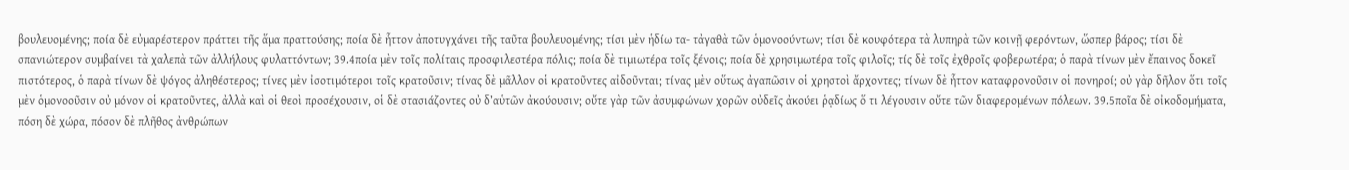βουλευομένης; ποία δὲ εὐμαρέστερον πράττει τῆς ἅμα πραττούσης; ποία δὲ ἧττον ἀποτυγχάνει τῆς ταῦτα βουλευομένης; τίσι μὲν ἡδίω τα- τἀγαθὰ τῶν ὁμονοούντων; τίσι δὲ κουφότερα τὰ λυπηρὰ τῶν κοινῇ φερόντων, ὥσπερ βάρος; τίσι δὲ σπανιώτερον συμβαίνει τὰ χαλεπὰ τῶν ἀλλήλους φυλαττόντων; 39.4ποία μὲν τοῖς πολίταις προσφιλεστέρα πόλις; ποία δὲ τιμιωτέρα τοῖς ξένοις; ποία δὲ χρησιμωτέρα τοῖς φιλοῖς; τίς δὲ τοῖς ἐχθροῖς φοβερωτέρα; ὁ παρὰ τίνων μὲν ἔπαινος δοκεῖ πιστότερος, ὁ παρὰ τίνων δὲ ψόγος ἀληθέστερος; τίνες μὲν ἰσοτιμότεροι τοῖς κρατοῦσιν; τίνας δὲ μᾶλλον οἱ κρατοῦντες αἰδοῦνται; τίνας μὲν οὕτως ἀγαπῶσιν οἱ χρηστοὶ ἄρχοντες; τίνων δὲ ἧττον καταφρονοῦσιν οἱ πονηροί; οὐ γὰρ δῆλον ὅτι τοῖς μὲν ὁμονοοῦσιν οὐ μόνον οἱ κρατοῦντες, ἀλλὰ καὶ οἱ θεοὶ προσέχουσιν, οἱ δὲ στασιάζοντες οὐ δ’αὑτῶν ἀκούουσιν; οὔτε γὰρ τῶν ἀσυμφώνων χορῶν οὐδεῖς ἀκούει ῥᾳδίως ὅ τι λέγουσιν οὔτε τῶν διαφερομένων πόλεων. 39.5ποῖα δὲ οἰκοδομήματα, πόση δὲ χώρα, πόσον δὲ πλῆθος ἀνθρώπων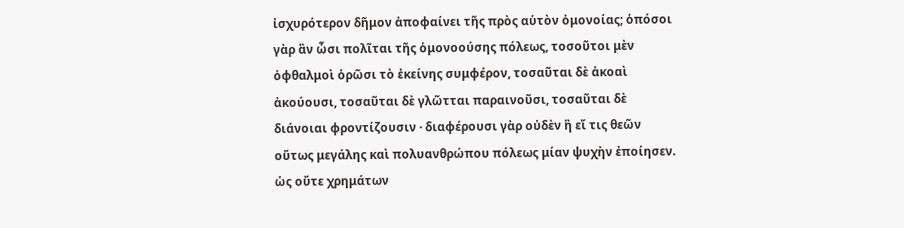ἰσχυρότερον δῆμον ἀποφαίνει τῆς πρὸς αὑτὸν ὁμονοίας; ὁπόσοι γὰρ ἂν ὦσι πολῖται τῆς ὁμονοούσης πόλεως, τοσοῦτοι μὲν ὀφθαλμοὶ ὁρῶσι τὸ ἐκείνης συμφέρον, τοσαῦται δὲ ἀκοαὶ ἀκούουσι, τοσαῦται δὲ γλῶτται παραινοῦσι, τοσαῦται δὲ διάνοιαι φροντίζουσιν · διαφέρουσι γὰρ οὐδὲν ἢ εἴ τις θεῶν οὕτως μεγάλης καὶ πολυανθρώπου πόλεως μίαν ψυχὴν ἐποίησεν. ὡς οὔτε χρημάτων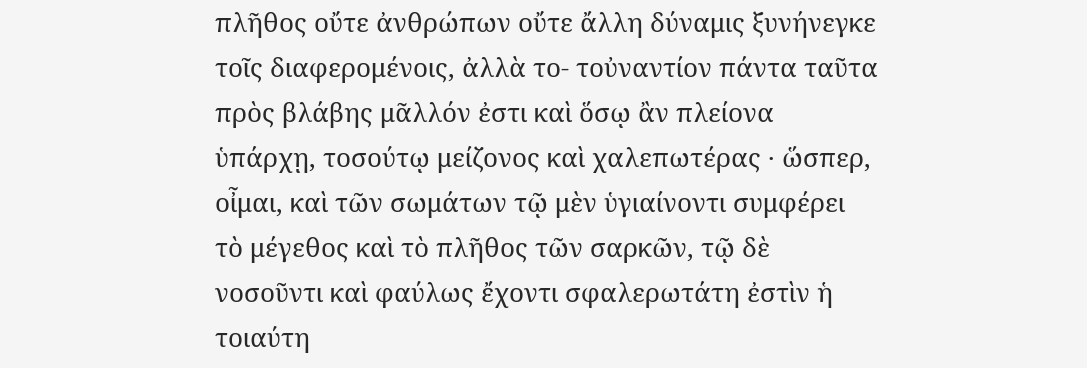πλῆθος οὔτε ἀνθρώπων οὔτε ἄλλη δύναμις ξυνήνεγκε τοῖς διαφερομένοις, ἀλλὰ το- τοὐναντίον πάντα ταῦτα πρὸς βλάβης μᾶλλόν ἐστι καὶ ὅσῳ ἂν πλείονα ὑπάρχῃ, τοσούτῳ μείζονος καὶ χαλεπωτέρας · ὥσπερ, οἶμαι, καὶ τῶν σωμάτων τῷ μὲν ὑγιαίνοντι συμφέρει τὸ μέγεθος καὶ τὸ πλῆθος τῶν σαρκῶν, τῷ δὲ νοσοῦντι καὶ φαύλως ἔχοντι σφαλερωτάτη ἐστὶν ἡ τοιαύτη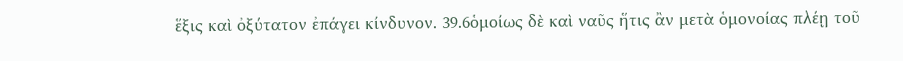ἕξις καὶ ὀξύτατον ἐπάγει κίνδυνον. 39.6ὁμοίως δὲ καὶ ναῦς ἥτις ἂν μετὰ ὁμονοίας πλέῃ τοῦ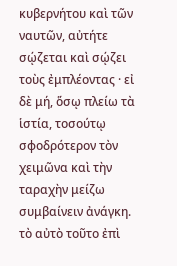κυβερνήτου καὶ τῶν ναυτῶν, αὐτήτε σῴζεται καὶ σῴζει τοὺς ἐμπλέοντας · εἰ δὲ μή, ὅσῳ πλείω τὰ ἱστία, τοσούτῳ σφοδρότερον τὸν χειμῶνα καὶ τὴν ταραχὴν μείζω συμβαίνειν ἀνάγκη. τὸ αὐτὸ τοῦτο ἐπὶ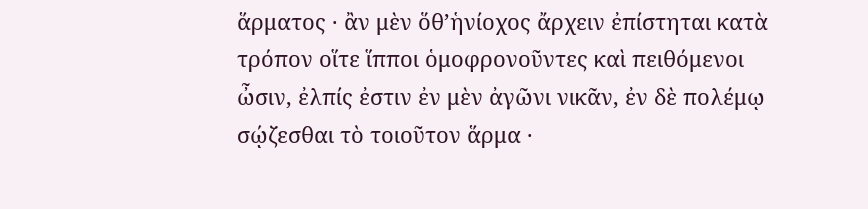ἅρματος · ἂν μὲν ὅθ’ἡνίοχος ἄρχειν ἐπίστηται κατὰ τρόπον οἵτε ἵπποι ὁμοφρονοῦντες καὶ πειθόμενοι ὦσιν, ἐλπίς ἐστιν ἐν μὲν ἀγῶνι νικᾶν, ἐν δὲ πολέμῳ σῴζεσθαι τὸ τοιοῦτον ἅρμα ·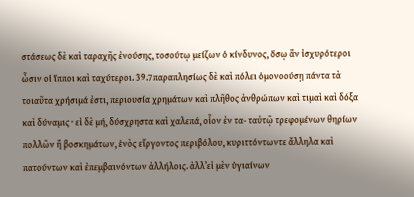στάσεως δὲ καὶ ταραχῆς ἐνούσης, τοσούτῳ μείζων ὁ κίνδυνος, ὅσῳ ἂν ἰσχυρότεροι ὦσιν οἱ ἵπποι καὶ ταχύτεροι. 39.7παραπλησίως δὲ καὶ πόλει ὁμονοούσῃ πάντα τὰ τοιαῦτα χρήσιμά ἐστι, περιουσία χρημάτων καὶ πλῆθος ἀνθρώπων καὶ τιμαὶ καὶ δόξα καὶ δύναμις · εἰ δὲ μή, δύσχρηστα καὶ χαλεπά, οἷον ἐν τα- ταὐτῷ τρεφομένων θηρίων πολλῶν ἢ βοσκημάτων, ἑνὸς εἴργοντος περιβόλου, κυριττόντωντε ἄλληλα καὶ πατούντων καὶ ἐπεμβαινόντων ἀλλήλοις. ἀλλ’εἰ μὲν ὑγιαίνων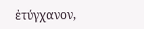ἐτύγχανον,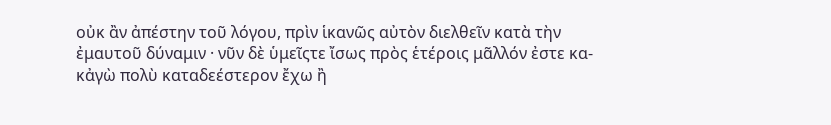οὐκ ἂν ἀπέστην τοῦ λόγου, πρὶν ἱκανῶς αὐτὸν διελθεῖν κατὰ τὴν ἐμαυτοῦ δύναμιν · νῦν δὲ ὑμεῖςτε ἴσως πρὸς ἑτέροις μᾶλλόν ἐστε κα- κἀγὼ πολὺ καταδεέστερον ἔχω ἢ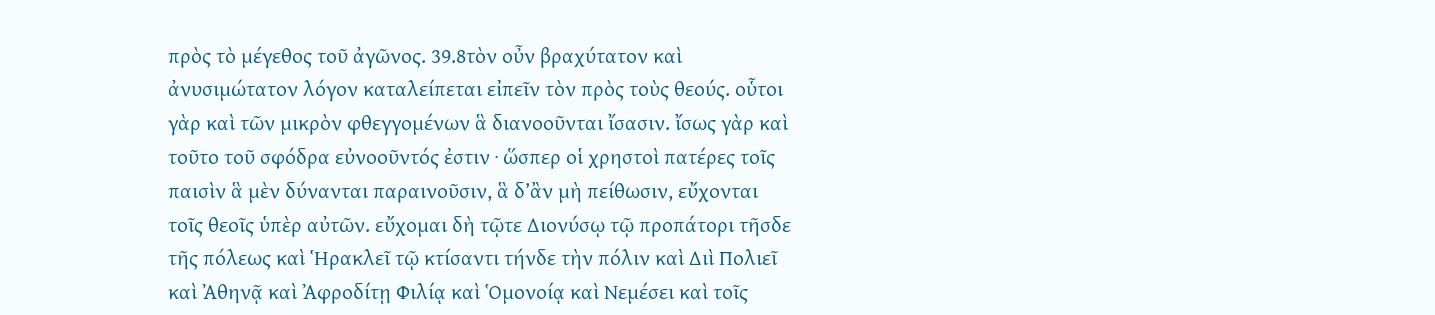πρὸς τὸ μέγεθος τοῦ ἀγῶνος. 39.8τὸν οὖν βραχύτατον καὶ ἀνυσιμώτατον λόγον καταλείπεται εἰπεῖν τὸν πρὸς τοὺς θεούς. οὗτοι γὰρ καὶ τῶν μικρὸν φθεγγομένων ἃ διανοοῦνται ἴσασιν. ἴσως γὰρ καὶ τοῦτο τοῦ σφόδρα εὐνοοῦντός ἐστιν · ὥσπερ οἱ χρηστοὶ πατέρες τοῖς παισὶν ἃ μὲν δύνανται παραινοῦσιν, ἃ δ’ἂν μὴ πείθωσιν, εὔχονται τοῖς θεοῖς ὑπὲρ αὐτῶν. εὔχομαι δὴ τῷτε Διονύσῳ τῷ προπάτορι τῆσδε τῆς πόλεως καὶ Ἡρακλεῖ τῷ κτίσαντι τήνδε τὴν πόλιν καὶ Διὶ Πολιεῖ καὶ Ἀθηνᾷ καὶ Ἀφροδίτῃ Φιλίᾳ καὶ Ὁμονοίᾳ καὶ Νεμέσει καὶ τοῖς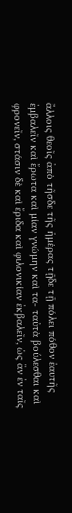ἄλλοις θεοῖς ἀπὸ τῆσδε τῆς ἡμέρας τῇδε τῇ πόλει πόθον ἑαυτῆς ἐμβαλεῖν καὶ ἔρωτα καὶ μίαν γνώμην καὶ τα- ταὐτὰ βούλεσθαι καὶ φρονεῖν, στάσιν δὲ καὶ ἔριδα καὶ φιλονικίαν ἐκβαλεῖν, ὡς ἂν ἐν ταῖς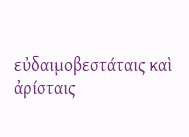εὐδαιμοβεστάταις καὶ ἀρίσταις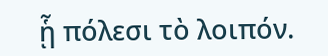ᾗ πόλεσι τὸ λοιπόν.